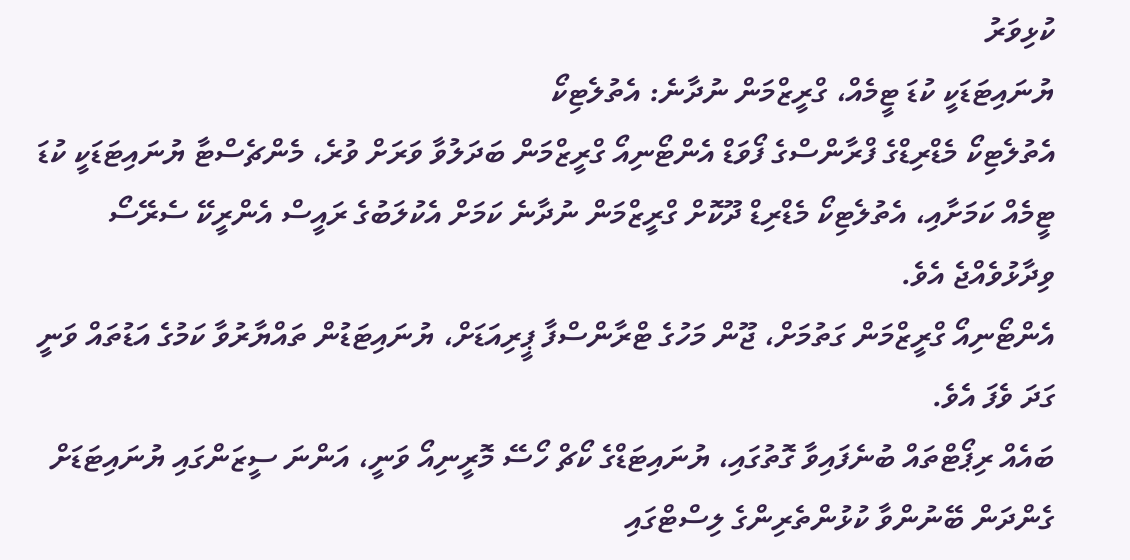ކުޅިވަރު
ޔުނައިޓަޑަކީ ކުޑަ ޓީމެއް، ގްރީޒްމަން ނުދާނެ: އެތުލެޓިކޯ
އެތުލެޓިކޯ މެޑްރިޑްގެ ފްރާންސްގެ ފޯވަޑް އެންޓޯނިއޯ ގްރީޒްމަން ބަދަލުވާ ވަރަށް ވުރެ، މެންޗެސްޓާ ޔުނައިޓަޑަކީ ކުޑަ ޓީމެއް ކަމަށާއި، އެތުލެޓިކޯ މެޑްރިޑް ދޫކޮށް ގްރީޒްމަން ނުދާނެ ކަމަށް އެކުލަބުގެ ރައީސް އެންރީކޭ ސެރޭސޯ ވިދާޅުވެއްޖެ އެވެ.
އެންޓޯނިއޯ ގްރީޒްމަން ގަތުމަށް، ޖޫން މަހުގެ ޓްރާންސްފާ ޕީރިއަޑަށް، ޔުނައިޓަޑުން ތައްޔާރުވާ ކަމުގެ އަޑުތައް ވަނީ ގަދަ ވެފަ އެވެ.
ބައެއް ރިޕޯޓްތައް ބުނެފައިވާ ގޮތުގައި، ޔުނައިޓަޑްގެ ކޯޗް ހޯސޭ މޮރީނިއޯ ވަނީ، އަންނަ ސީޒަންގައި ޔުނައިޓަޑަށް ގެންދަން ބޭނުންވާ ކުޅުންތެރިންގެ ލިސްޓްގައި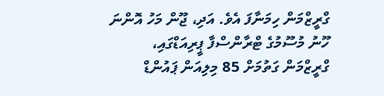ގްރީޒްމަން ހިމަނާފަ އެވެ. އަދި، ޖޫން މަހު އޮންނަ ހޫނު މުސޫމުގެ ޓްރާންސްފާ ޕީރިއަޑްގައި، ގްރީޒްމަން ގަތުމަށް 85 މިލިއަން ޕައުންޑް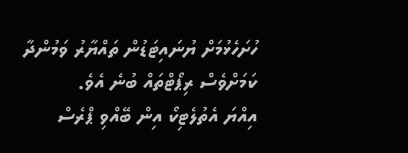ހުށަހެޅުމަށް ޔުނައިޓަޑުން ތައްޔާރު ވަމުންދާ ކަމަށްވެސް ރިޕޯޓްތައް ބުނެ އެވެ.
އިއްޔަ އެތުލެޓިކޯ އިން ބޭއްވި ޕްރެސް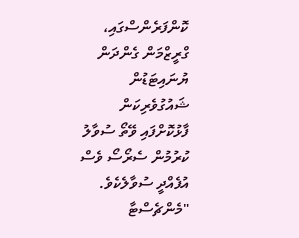ކޮންފަރެންސްގައި، ގްރީޒްމަން ގެންދަން ޔުނައިޓަޑުން ޝައުގުވެރިކަން ފާޅުކޮށްފައި ވޭތޯ ސުވާލު ކުރުމުން ސެރޯސޯ ވެސް އުފެއްދީ ސުވާލެކެވެ.
"މެންޗެސްޓާ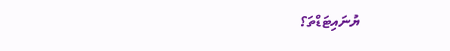ޔުނައިޓަޑްތަ؟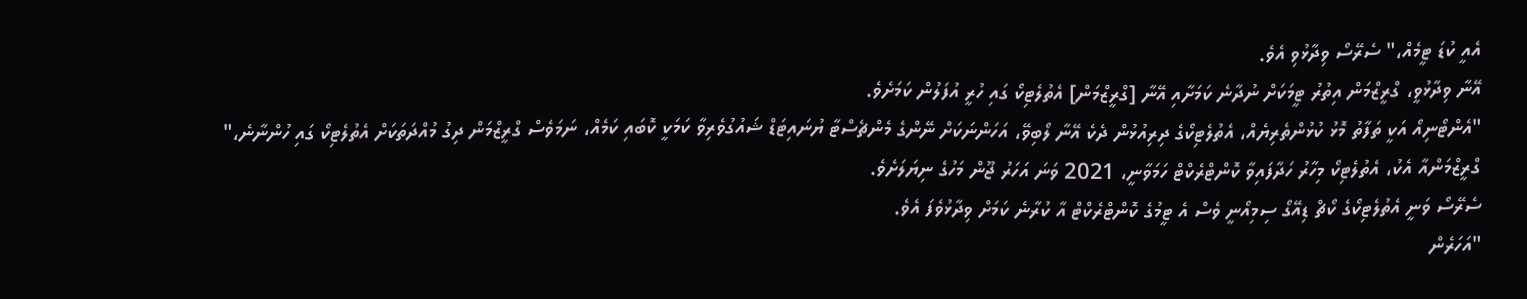އެއީ ކުޑަ ޓީމެއް،" ސެރޭސޯ ވިދާޅުވި އެވެ.
އޭނާ ވިދާޅުވީ، ގްރީޒްމަން އިތުރު ޓީމަކަށް ނުދާނެ ކަމަށާއި އޭނާ [ގްރީޒްމަން] އެތުލެޓިކޯ ގައި ހުރީ އުފަލުން ކަމަށެވެ.
"އެންޓޯނިއޯ އަކީ ތަފާތު މޮޅު ކުޅުންތެރިޔެއް، އެތުލެޓިކޯގެ ދިރިއުޅުން ދެކެ އޭނާ ލޯބިވޭ، އަހަންނަކަށް ނޭންގެ މެންޗެސްޓާ ޔުނައިޓަޑް ޝައުގުވެރިވާ ކަމަކީ ކޮބައި ކަމެއް، ނަމަވެސް ގްރީޒްމަން ދިގު މުއްދަތަކަށް އެތުލެޓިކޯ ގައި ހުންނާނެ،"
ގްރީޒްމަންއާ އެކު، އެތުލެޓިކޯ މިހާރު ހަދާފައިވާ ކޮންޓްރެކްޓް ހަމަވާނީ، 2021 ވަނަ އަހަރު ޖޫން މަހުގެ ނިޔަލަށެވެ.
ސެރޭސޯ ވަނީ އެތުލެޓިކޯގެ ކޯޗް ޑިއޭގޯ ސިމިއޯނީ ވެސް އެ ޓީމުގެ ކޮންޓްރެކްޓް އާ ކުރާނެ ކަމަށް ވިދާޅުވެފަ އެވެ.
"އަހަރެން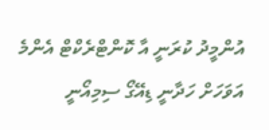އުންމީދު ކުރަނީ އާ ކޮންޓްރެކްޓް އެންމެ އަވަހަށް ހަދާނީ ޑިއޭގޯ ސިމިއޯނީ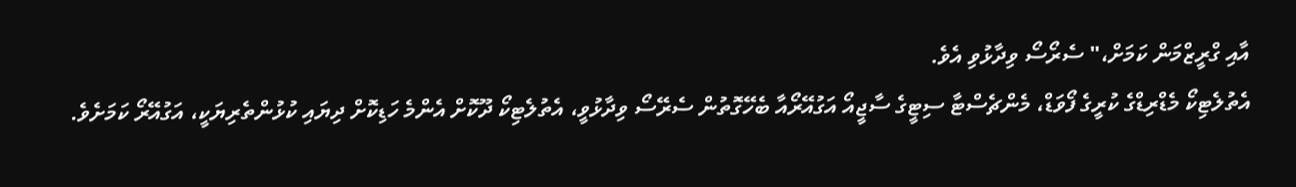އާއި ގްރީޒްމަން ކަމަށް،" ސެރޯސޯ ވިދާޅުވި އެވެ.
އެތުލެޓިކޯ މެޑްރިޑްގެ ކުރީގެ ފޯވަޑް، މެންޗެސްޓާ ސިޓީގެ ސާޖީއޯ އަގުއޭރޯއާ ބެހޭގޮތުން ސެރޭސޯ ވިދާޅުވީ، އެތުލެޓިކޯ ދޫކޮށް އެންމެ ހަޑިކޮށް ދިޔައި ކުޅުންތެރިޔަކީ، އަގުއޭރޯ ކަމަށެވެ.